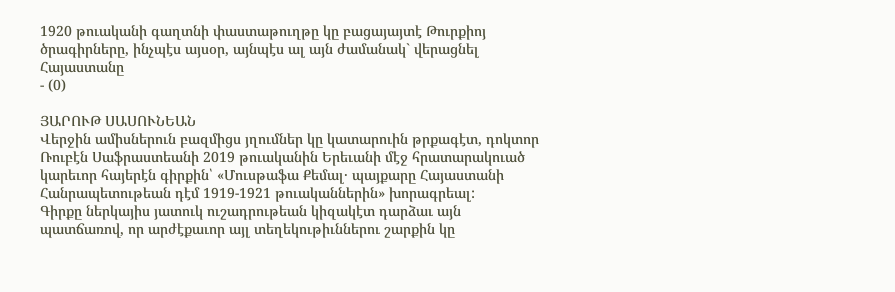1920 թուականի գաղտնի փաստաթուղթը կը բացայայտէ Թուրքիոյ ծրագիրները, ինչպէս այսօր, այնպէս ալ այն ժամանակ` վերացնել Հայաստանը
- (0)

ՅԱՐՈՒԹ ՍԱՍՈՒՆԵԱՆ
Վերջին ամիսներուն բազմիցս յղումներ կը կատարուին թրքագէտ, դոկտոր Ռուբէն Սաֆրաստեանի 2019 թուականին Երեւանի մէջ հրատարակուած կարեւոր հայերէն գիրքին՝ «Մուսթաֆա Քեմալ․ պայքարը Հայաստանի Հանրապետութեան դէմ 1919-1921 թուականներին» խորագրեալ:
Գիրքը ներկայիս յատուկ ուշադրութեան կիզակէտ դարձաւ այն պատճառով, որ արժէքաւոր այլ տեղեկութիւններու շարքին կը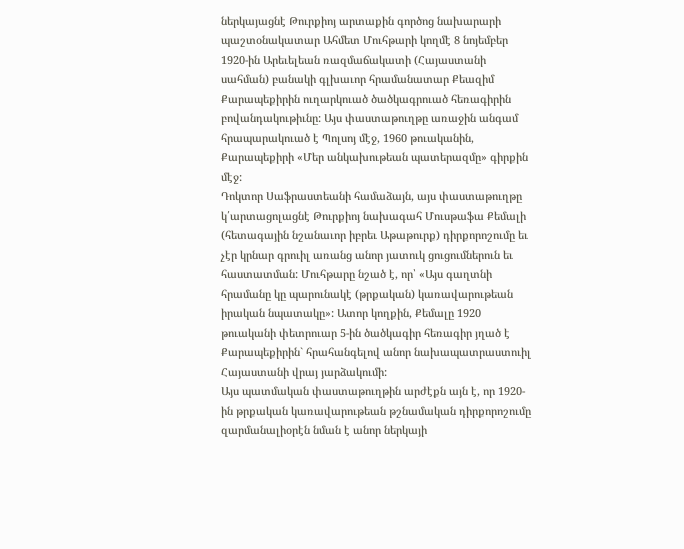ներկայացնէ Թուրքիոյ արտաքին գործոց նախարարի պաշտօնակատար Ահմետ Մուհթարի կողմէ 8 նոյեմբեր 1920-ին Արեւելեան ռազմաճակատի (Հայաստանի սահման) բանակի գլխաւոր հրամանատար Քեազիմ Քարապեքիրին ուղարկուած ծածկագրուած հեռագիրին բովանդակութիւնը: Այս փաստաթուղթը առաջին անգամ հրապարակուած է Պոլսոյ մէջ, 1960 թուականին, Քարապեքիրի «Մեր անկախութեան պատերազմը» գիրքին մէջ:
Դոկտոր Սաֆրաստեանի համաձայն, այս փաստաթուղթը կ՛արտացոլացնէ Թուրքիոյ նախագահ Մուսթաֆա Քեմալի (հետագային նշանաւոր իբրեւ Աթաթուրք) դիրքորոշումը եւ չէր կրնար գրուիլ առանց անոր յատուկ ցուցումներուն եւ հաստատման: Մուհթարը նշած է, որ՝ «Այս գաղտնի հրամանը կը պարունակէ (թրքական) կառավարութեան իրական նպատակը»: Ատոր կողքին, Քեմալը 1920 թուականի փետրուար 5-ին ծածկագիր հեռագիր յղած է Քարապեքիրին` հրահանգելով անոր նախապատրաստուիլ Հայաստանի վրայ յարձակումի:
Այս պատմական փաստաթուղթին արժէքն այն է, որ 1920-ին թրքական կառավարութեան թշնամական դիրքորոշումը զարմանալիօրէն նման է անոր ներկայի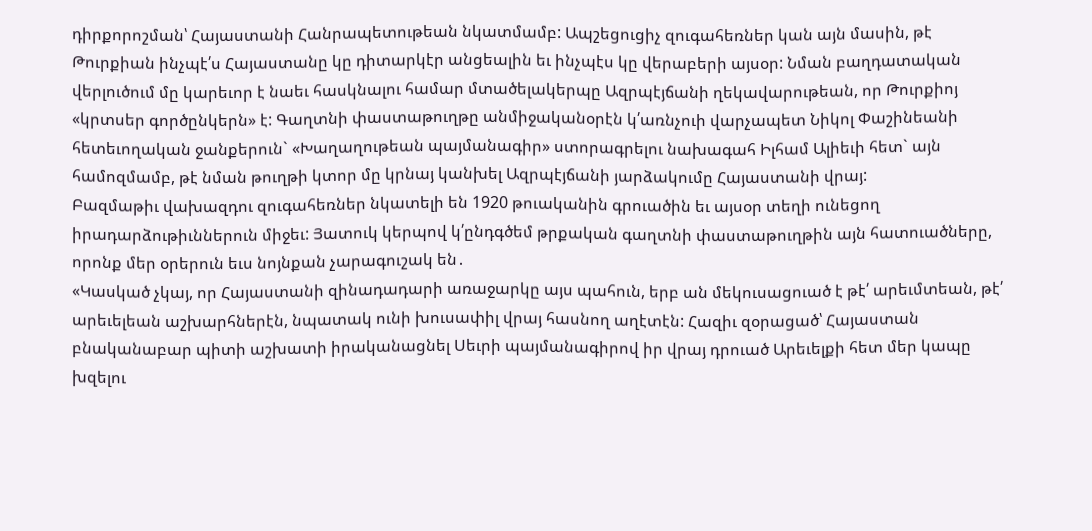դիրքորոշման՝ Հայաստանի Հանրապետութեան նկատմամբ: Ապշեցուցիչ զուգահեռներ կան այն մասին, թէ Թուրքիան ինչպէ՛ս Հայաստանը կը դիտարկէր անցեալին եւ ինչպէս կը վերաբերի այսօր: Նման բաղդատական վերլուծում մը կարեւոր է նաեւ հասկնալու համար մտածելակերպը Ազրպէյճանի ղեկավարութեան, որ Թուրքիոյ «կրտսեր գործընկերն» է: Գաղտնի փաստաթուղթը անմիջականօրէն կ՛առնչուի վարչապետ Նիկոլ Փաշինեանի հետեւողական ջանքերուն` «Խաղաղութեան պայմանագիր» ստորագրելու նախագահ Իլհամ Ալիեւի հետ` այն համոզմամբ, թէ նման թուղթի կտոր մը կրնայ կանխել Ազրպէյճանի յարձակումը Հայաստանի վրայ:
Բազմաթիւ վախազդու զուգահեռներ նկատելի են 1920 թուականին գրուածին եւ այսօր տեղի ունեցող իրադարձութիւններուն միջեւ: Յատուկ կերպով կ՛ընդգծեմ թրքական գաղտնի փաստաթուղթին այն հատուածները, որոնք մեր օրերուն եւս նոյնքան չարագուշակ են․
«Կասկած չկայ, որ Հայաստանի զինադադարի առաջարկը այս պահուն, երբ ան մեկուսացուած է թէ՛ արեւմտեան, թէ՛ արեւելեան աշխարհներէն, նպատակ ունի խուսափիլ վրայ հասնող աղէտէն: Հազիւ զօրացած՝ Հայաստան բնականաբար պիտի աշխատի իրականացնել Սեւրի պայմանագիրով իր վրայ դրուած Արեւելքի հետ մեր կապը խզելու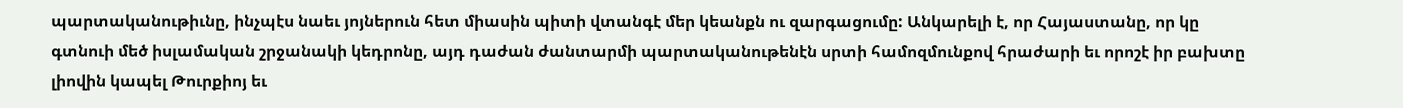պարտականութիւնը, ինչպէս նաեւ յոյներուն հետ միասին պիտի վտանգէ մեր կեանքն ու զարգացումը: Անկարելի է, որ Հայաստանը, որ կը գտնուի մեծ իսլամական շրջանակի կեդրոնը, այդ դաժան ժանտարմի պարտականութենէն սրտի համոզմունքով հրաժարի եւ որոշէ իր բախտը լիովին կապել Թուրքիոյ եւ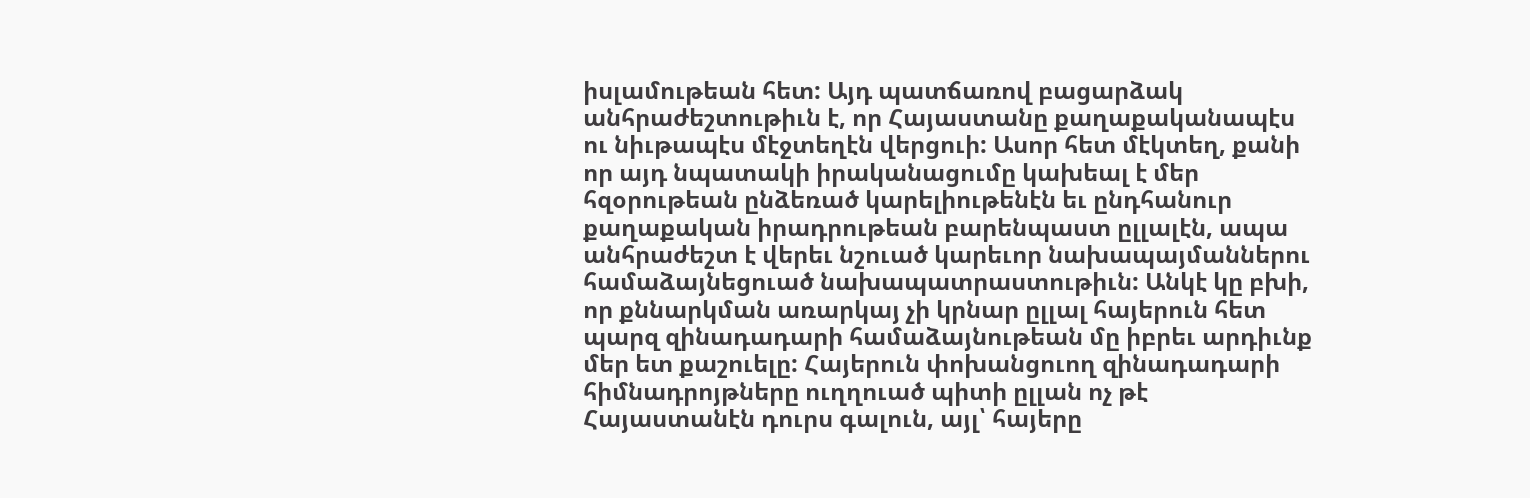իսլամութեան հետ: Այդ պատճառով բացարձակ անհրաժեշտութիւն է, որ Հայաստանը քաղաքականապէս ու նիւթապէս մէջտեղէն վերցուի: Ասոր հետ մէկտեղ, քանի որ այդ նպատակի իրականացումը կախեալ է մեր հզօրութեան ընձեռած կարելիութենէն եւ ընդհանուր քաղաքական իրադրութեան բարենպաստ ըլլալէն, ապա անհրաժեշտ է վերեւ նշուած կարեւոր նախապայմաններու համաձայնեցուած նախապատրաստութիւն: Անկէ կը բխի, որ քննարկման առարկայ չի կրնար ըլլալ հայերուն հետ պարզ զինադադարի համաձայնութեան մը իբրեւ արդիւնք մեր ետ քաշուելը: Հայերուն փոխանցուող զինադադարի հիմնադրոյթները ուղղուած պիտի ըլլան ոչ թէ Հայաստանէն դուրս գալուն, այլ՝ հայերը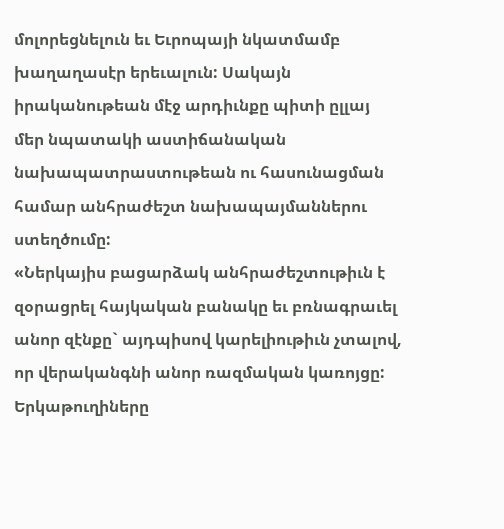մոլորեցնելուն եւ Եւրոպայի նկատմամբ խաղաղասէր երեւալուն: Սակայն իրականութեան մէջ արդիւնքը պիտի ըլլայ մեր նպատակի աստիճանական նախապատրաստութեան ու հասունացման համար անհրաժեշտ նախապայմաններու ստեղծումը:
«Ներկայիս բացարձակ անհրաժեշտութիւն է զօրացրել հայկական բանակը եւ բռնագրաւել անոր զէնքը` այդպիսով կարելիութիւն չտալով, որ վերականգնի անոր ռազմական կառոյցը: Երկաթուղիները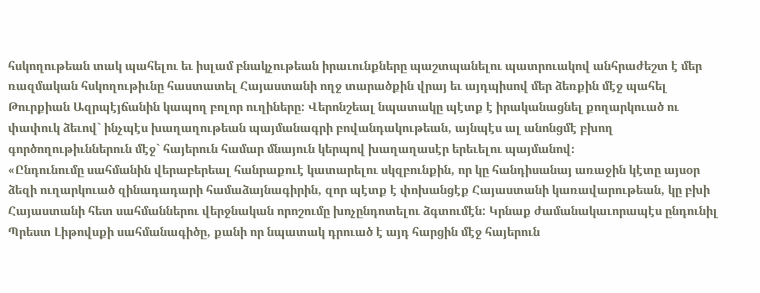հսկողութեան տակ պահելու եւ իսլամ բնակչութեան իրաւունքները պաշտպանելու պատրուակով անհրաժեշտ է մեր ռազմական հսկողութիւնը հաստատել Հայաստանի ողջ տարածքին վրայ եւ այդպիսով մեր ձեռքին մէջ պահել Թուրքիան Ազրպէյճանին կապող բոլոր ուղիները: Վերոնշեալ նպատակը պէտք է իրականացնել քողարկուած ու փափուկ ձեւով` ինչպէս խաղաղութեան պայմանագրի բովանդակութեան, այնպէս ալ անոնցմէ բխող գործողութիւններուն մէջ` հայերուն համար մնայուն կերպով խաղաղասէր երեւելու պայմանով։
«Ընդունումը սահմանին վերաբերեալ հանրաքուէ կատարելու սկզբունքին, որ կը հանդիսանայ առաջին կէտը այսօր ձեզի ուղարկուած զինադադարի համաձայնագիրին, զոր պէտք է փոխանցէք Հայաստանի կառավարութեան, կը բխի Հայաստանի հետ սահմաններու վերջնական որոշումը խոչընդոտելու ձգտումէն: Կրնաք ժամանակաւորապէս ընդունիլ Պրեստ Լիթովսքի սահմանագիծը, քանի որ նպատակ դրուած է այդ հարցին մէջ հայերուն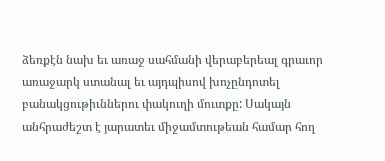ձեռքէն նախ եւ առաջ սահմանի վերաբերեալ գրաւոր առաջարկ ստանալ եւ այդպիսով խոչընդոտել բանակցութիւններու փակուղի մուտքը: Սակայն անհրաժեշտ է յարատեւ միջամտութեան համար հող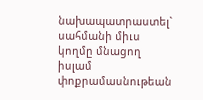նախապատրաստել` սահմանի միւս կողմը մնացող իսլամ փոքրամասնութեան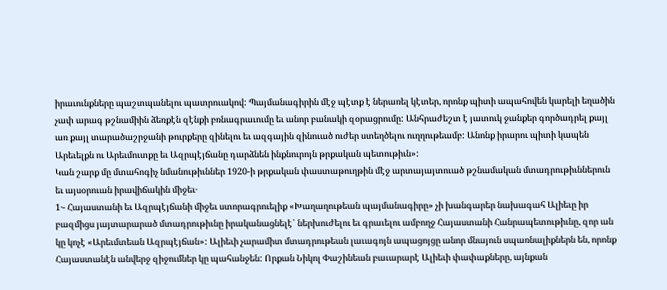իրաւունքները պաշտպանելու պատրուակով: Պայմանագիրին մէջ պէտք է ներառել կէտեր, որոնք պիտի ապահովեն կարելի եղածին չափ արագ թշնամիին ձեռքէն զէնքի բռնագրաւումը եւ անոր բանակի զօրացրումը: Անհրաժեշտ է յատուկ ջանքեր գործադրել քայլ առ քայլ տարածաշրջանի թուրքերը զինելու եւ ազգային զինուած ուժեր ստեղծելու ուղղութեամբ: Անոնք իրարու պիտի կապեն Արեւելքն ու Արեւմուտքը եւ Ազրպէյճանը դարձնեն ինքնուրոյն թրքական պետութիւն»:
Կան շարք մը մտահոգիչ նմանութիւններ 1920-ի թրքական փաստաթուղթին մէջ արտայայտուած թշնամական մտադրութիւններուն եւ այսօրուան իրավիճակին միջեւ․
1․- Հայաստանի եւ Ազրպէյճանի միջեւ ստորագրուելիք «Խաղաղութեան պայմանագիրը» չի խանգարեր նախագահ Ալիեւը իր բազմիցս յայտարարած մտադրութիւնը իրականացնելէ` ներխուժելու եւ գրաւելու ամբողջ Հայաստանի Հանրապետութիւնը, զոր ան կը կոչէ «Արեւմտեան Ազրպէյճան»: Ալիեւի չարամիտ մտադրութեան լաւագոյն ապացոյցը անոր մնայուն սպառնալիքներն են, որոնք Հայաստանէն անվերջ զիջումներ կը պահանջեն: Որքան Նիկոլ Փաշինեան բաւարարէ Ալիեւի փափաքները, այնքան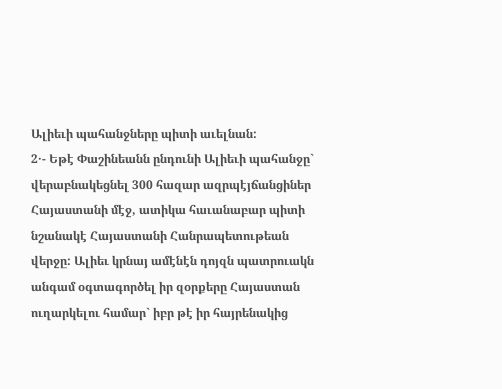Ալիեւի պահանջները պիտի աւելնան:
2․- Եթէ Փաշինեանն ընդունի Ալիեւի պահանջը` վերաբնակեցնել 300 հազար ազրպէյճանցիներ Հայաստանի մէջ, ատիկա հաւանաբար պիտի նշանակէ Հայաստանի Հանրապետութեան վերջը: Ալիեւ կրնայ ամէնէն դոյզն պատրուակն անգամ օգտագործել իր զօրքերը Հայաստան ուղարկելու համար` իբր թէ իր հայրենակից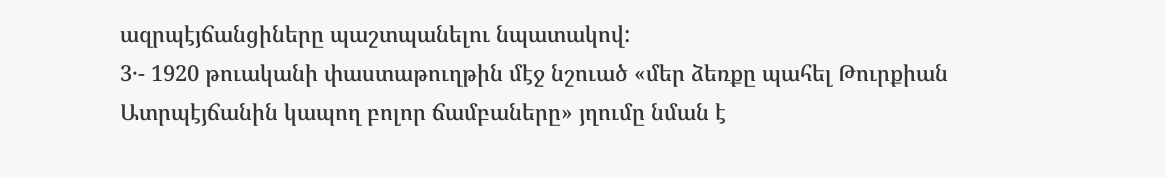ազրպէյճանցիները պաշտպանելու նպատակով:
3․- 1920 թուականի փաստաթուղթին մէջ նշուած «մեր ձեռքը պահել Թուրքիան Ատրպէյճանին կապող բոլոր ճամբաները» յղումը նման է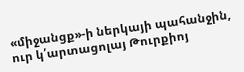«միջանցք»-ի ներկայի պահանջին, ուր կ՛արտացոլայ Թուրքիոյ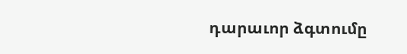դարաւոր ձգտումը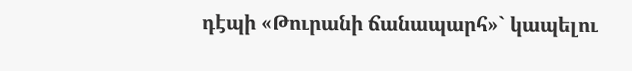դէպի «Թուրանի ճանապարհ»` կապելու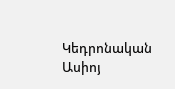Կեդրոնական Ասիոյ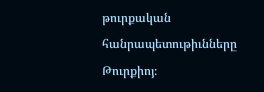թուրքական հանրապետութիւնները Թուրքիոյ։